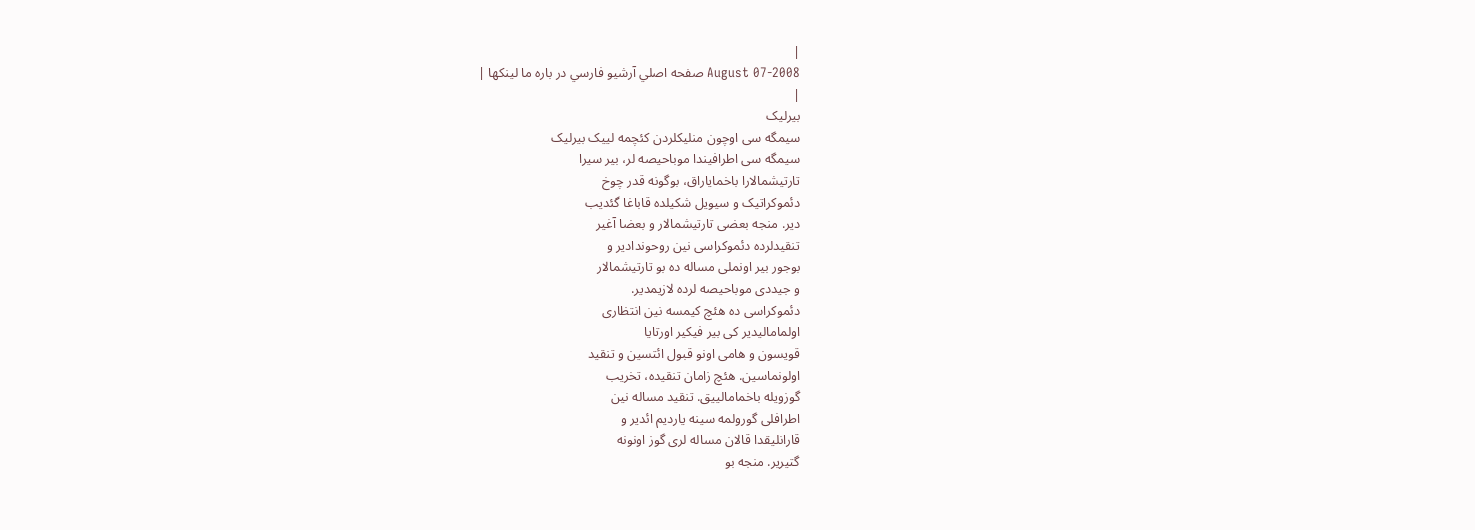|
August 07-2008 صفحه اصلي آرشيو فارسي در باره ما لينکها |
|
بیرلیک
سیمگه سی اوچون منلیکلردن کئچمه لییک بیرلیک
سیمگه سی اطرافیندا موباحیصه لر، بیر سیرا
تارتیشمالارا باخمایاراق، بوگونه قدر چوخ
دئموکراتیک و سیویل شکیلده قاباغا گئدیب
دیر. منجه بعضی تارتیشمالار و بعضا آغیر
تنقیدلرده دئموکراسی نین روحوندادیر و
بوجور بیر اونملی مساله ده بو تارتیشمالار
و جیددی موباحیصه لرده لازیمدیر.
دئموکراسی ده هئچ کیمسه نین انتظاری
اولمامالیدیر کی بیر فیکیر اورتایا
قویسون و هامی اونو قبول ائتسین و تنقید
اولونماسین. هئچ زامان تنقیده، تخریب
گوزویله باخمامالییق. تنقید مساله نین
اطرافلی گورولمه سینه یاردیم ائدیر و
قارانلیقدا قالان مساله لری گوز اونونه
گتیریر. منجه بو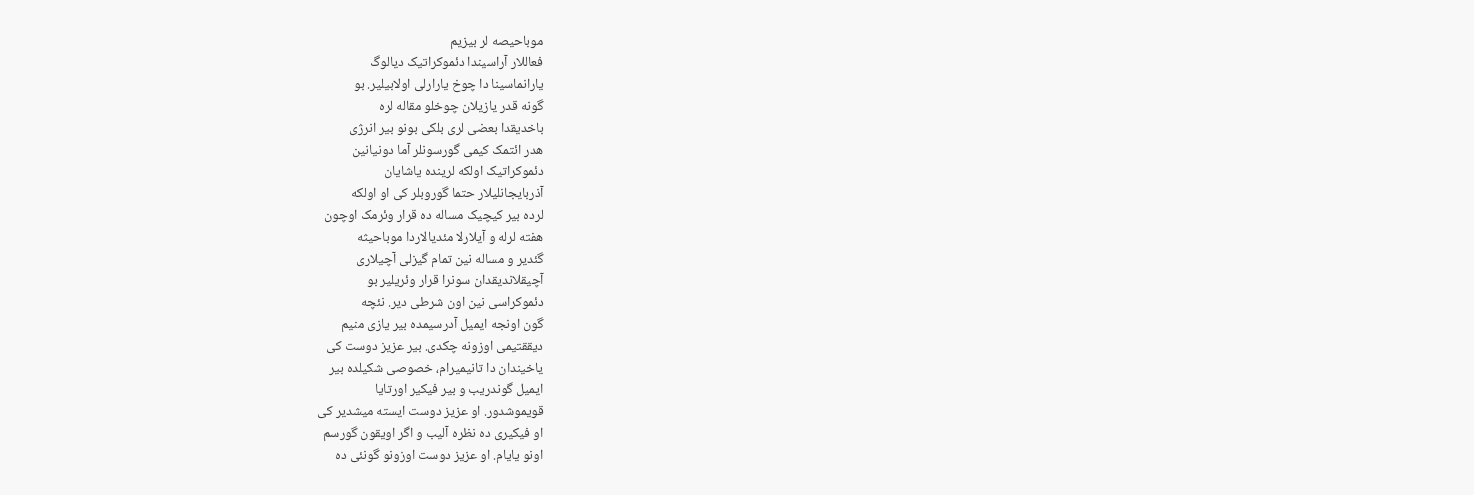موباحیصه لر بیزیم
فعاللار آراسیندا دئموکراتیک دیالوگ
یارانماسینا دا چوخ یارارلی اولابیلیر. بو
گونه قدر یازیلان چوخلو مقاله لره
باخدیقدا بعضی لری بلکی بونو بیر انرژی
هدر ائتمک کیمی گورسونلر آما دونیانین
دئموکراتیک اولکه لرینده یاشایان
آذربایجانلیلار حتما گوروبلر کی او اولکه
لرده بیر کیچیک مساله ده قرار وئرمک اوچون
هفته لرله و آیلارلا مئدیالاردا موباحیثه
گئدیر و مساله نین تمام گیزلی آچیلاری
آچیقلاندیقدان سونرا قرار وئریلیر بو
دئموکراسی نین اون شرطی دیر. نئچه
گون اونجه ایمیل آدرسیمده بیر یازی منیم
دیققتیمی اوزونه چکدی. بیر عزیز دوست کی
یاخیندان دا تانیمیرام، خصوصی شکیلده بیر
ایمیل گوندریب و بیر فیکیر اورتایا
قویموشدور. او عزیز دوست ایسته میشدیر کی
او فیکیری ده نظره آلیب و اگر اویقون گورسم
اونو یایام. او عزیز دوست اوزونو گونئی ده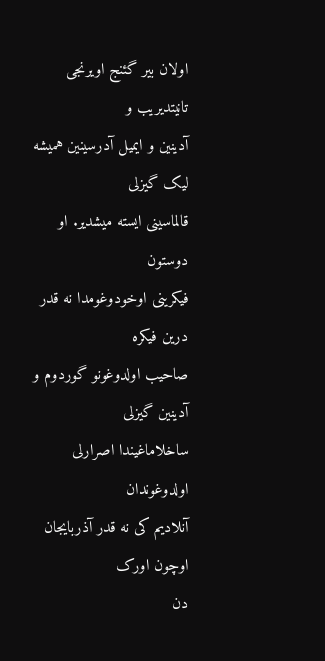اولان بیر گئنج اویرنجی تانیتدیریب و
آدینین و ایمیل آدرسینین همیشه لیک گیزلی
قالماسینی ایسته میشدیر. او دوستون
فیکرینی اوخودوغومدا نه قدر درین فیکره
صاحیب اولدوغونو گوردوم و آدینین گیزلی
ساخلاماغیندا اصرارلی اولدوغوندان
آنلادیم کی نه قدر آذربایجان اوچون اورک
دن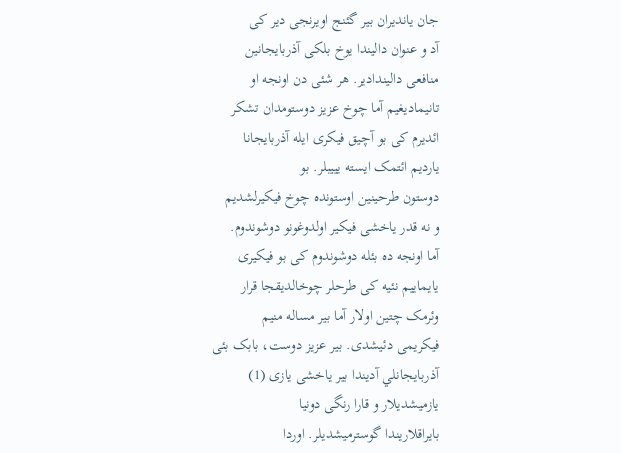جان یاندیران بیر گئنج اویرنجی دیر کی
آد و عنوان دالیندا یوخ بلکی آذربایجانین
منافعی دالیندادیر. هر شئی دن اونجه او
تانیمادیغیم آما چوخ عزیز دوستومدان تشکر
ائدیرم کی بو آچیق فیکری ایله آذربایجانا
یاردیم ائتمک ایسته یییبلر. بو
دوستون طرحینین اوستونده چوخ فیکیرلشدیم
و نه قدر یاخشی فیکیر اولدوغونو دوشوندوم.
آما اونجه ده بئله دوشوندوم کی بو فیکیری
یایماییم نئیه کی طرحلر چوخالدیقجا قرار
وئرمک چتین اولار آما بیر مساله منیم
فیکریمی دئیشدی. بیر عزیز دوست، بابک بئی
آذربايجانلي آدیندا بیر یاخشی یازی (1)
یازمیشدیلار و قارا رنگی دونیا
بایراقلاریندا گوسترمیشدیلر. اوردا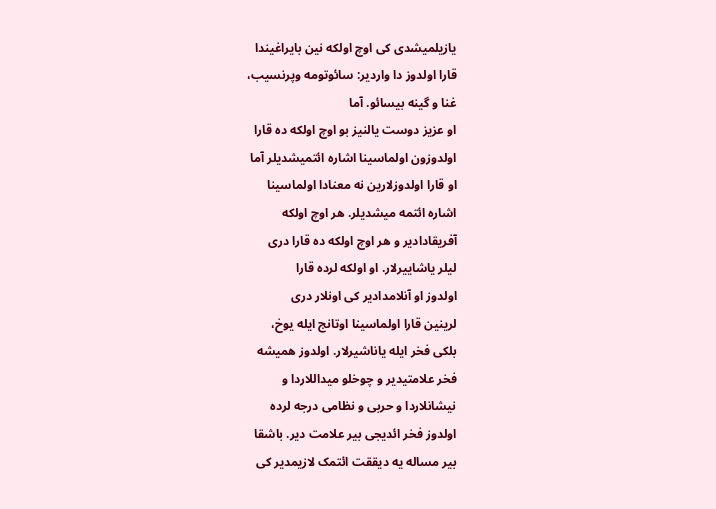یازیلمیشدی کی اوچ اولکه نین بایراغیندا
قارا اولدوز دا واردیر: سائوتومه وپرنسیب،
غنا و گینه بیسائو. آما
او عزیز دوست یالنیز بو اوچ اولکه ده قارا
اولدوزون اولماسینا اشاره ائتمیشدیلر آما
او قارا اولدوزلارین نه معنادا اولماسینا
اشاره ائتمه میشدیلر. هر اوچ اولکه
آفریقادادیر و هر اوچ اولکه ده قارا دری
لیلر یاشاییرلار. او اولکه لرده قارا
اولدوز او آنلامدادیر کی اونلار دری
لرینین قارا اولماسینا اوتانج ایله یوخ،
بلکی فخر ایله یاناشیرلار. اولدوز همیشه
فخر علامتیدیر و چوخلو میداللاردا و
نیشانلاردا و حربی و نظامی درجه لرده
اولدوز فخر ائدیجی بیر علامت دیر. باشقا
بیر مساله یه دیققت ائتمک لازیمدیر کی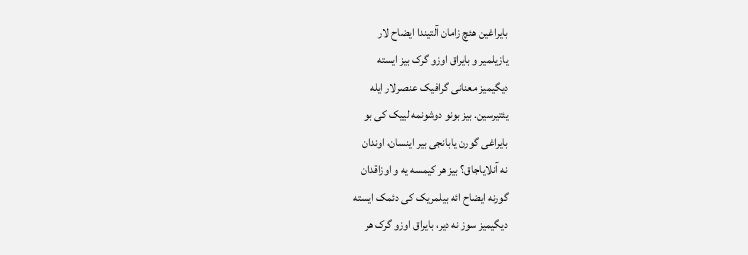بایراغین هئچ زامان آلتیندا ایضاح لار
یازیلمیر و بایراق اوزو گرک بیز ایسته
دیگیمیز معنانی گرافیک عنصرلار ایله
یئتیرسین. بیز بونو دوشونمه لییک کی بو
بایراغی گورن یابانجی بیر اینسان، اوندان
نه آنلایاجاق؟ بیز هر کیمسه یه و اوزاقدان
گورنه ایضاح ائه بیلمریک کی دئمک ایسته
دیگیمیز سوز نه دیر، بایراق اوزو گرک هر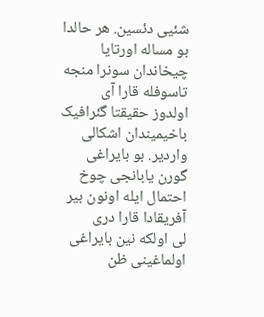شئیی دئسین. هر حالدا بو مساله اورتایا
چیخاندان سونرا منجه تاسوفله قارا آی
اولدوز حقیقتا گئرافیک باخیمیندان اشکالی
واردیر. بو بایراغی گورن یابانجی چوخ
احتمال ایله اونون بیر آفریقادا قارا دری
لی اولکه نین بایراغی اولماغینی ظن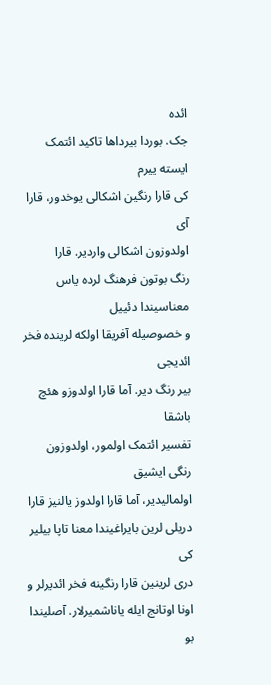ائده
جک. بوردا بیرداها تاکید ائتمک ایسته ییرم
کی قارا رنگین اشکالی یوخدور، قارا آی
اولدوزون اشکالی واردیر. قارا
رنگ بوتون فرهنگ لرده یاس معناسیندا دئییل
و خصوصیله آفریقا اولکه لرینده فخر ائدیجی
بیر رنگ دیر. آما قارا اولدوزو هئچ باشقا
تفسیر ائتمک اولمور، اولدوزون رنگی ایشیق
اولمالیدیر، آما قارا اولدوز یالنیز قارا
دریلی لرین بایراغیندا معنا تاپا بیلیر کی
دری لرینین قارا رنگینه فخر ائدیرلر و
اونا اوتانج ایله یاناشمیرلار. آصلیندا بو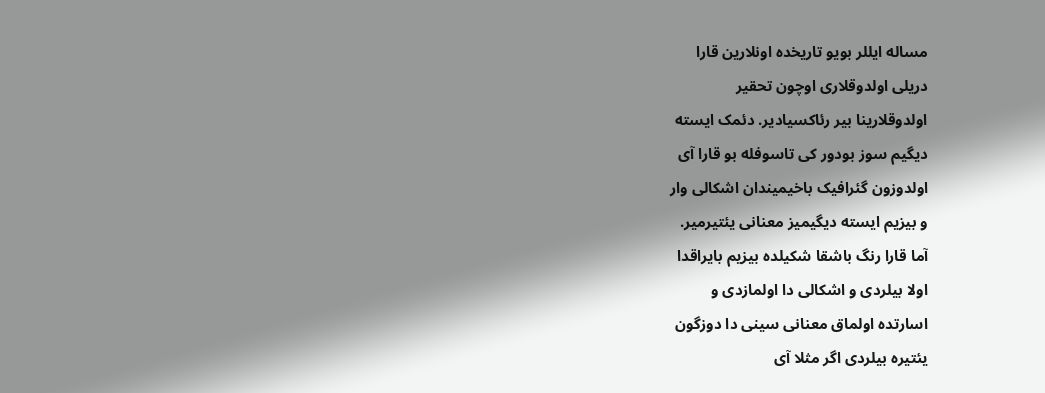مساله ایللر بویو تاریخده اونلارین قارا
دریلی اولدوقلاری اوچون تحقیر
اولدوقلارینا بیر رئاکسیادیر. دئمک ایسته
دیگیم سوز بودور کی تاسوفله بو قارا آی
اولدوزون گئرافیک باخیمیندان اشکالی وار
و بیزیم ایسته دیگیمیز معنانی یئتیرمیر.
آما قارا رنگ باشقا شکیلده بیزیم بایراقدا
اولا بیلردی و اشکالی دا اولمازدی و
اسارتده اولماق معنانی سینی دا دوزگون
یئتیره بیلردی اگر مثلا آی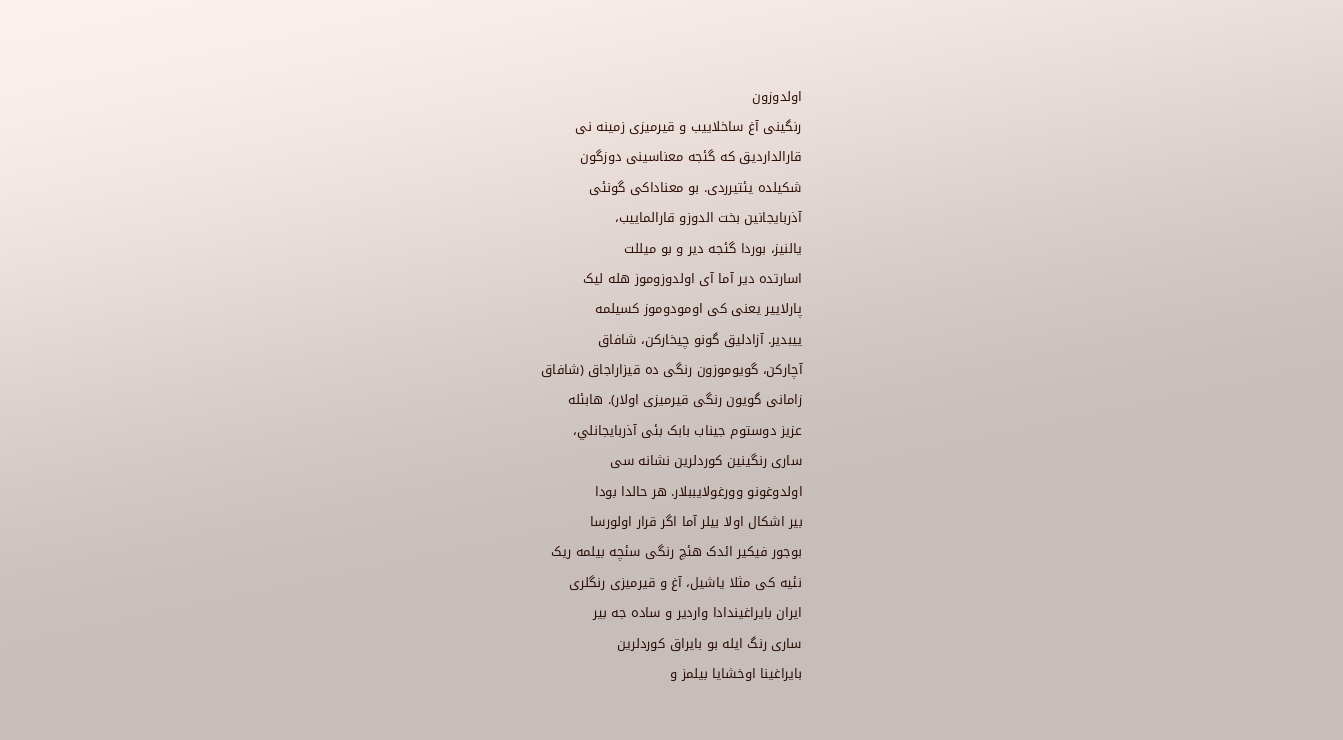اولدوزون
رنگینی آغ ساخلاییب و قیرمیزی زمینه نی
قارالداردیق که گئجه معناسینی دوزگون
شکیلده یئتیرردی. بو معناداکی گونئی
آذربایجانین بخت الدوزو قارالماییب،
یالنیز، بوردا گئجه دیر و بو میللت
اسارتده دیر آما آی اولدوزوموز هله لیک
پارلاییر یعنی کی اومودوموز کسیلمه
ییبدیر. آزادلیق گونو چیخارکن، شافاق
آچارکن، گویوموزون رنگی ده قیزاراجاق (شافاق
زامانی گویون رنگی قیرمیزی اولار). هابئله
عزیز دوستوم جیناب بابک بئی آذربايجانلي،
ساری رنگینین کوردلرین نشانه سی
اولدوغونو وورغولایببلار. هر حالدا بودا
بیر اشکال اولا بیلر آما اگر قرار اولورسا
بوجور فیکیر ائدک هئچ رنگی سئچه بیلمه ریک
نئیه کی مثلا یاشیل، آغ و قیرمیزی رنگلری
ایران بایراغیندادا واردیر و ساده جه بیر
ساری رنگ ایله بو بایراق کوردلرین
بایراغینا اوخشایا بیلمز و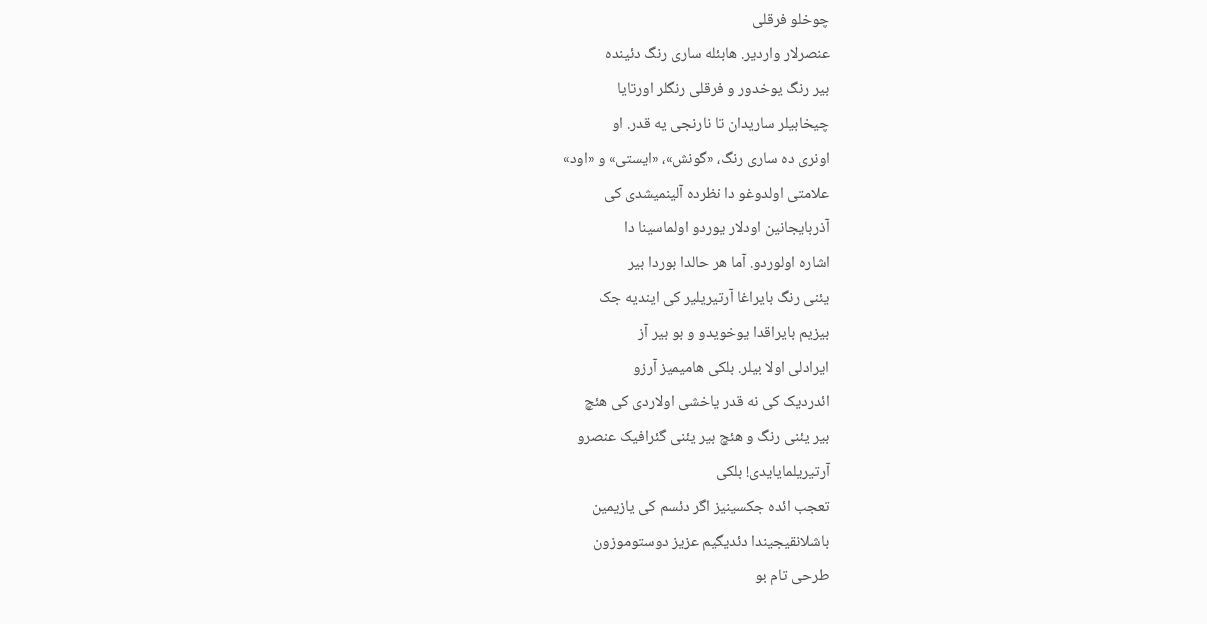چوخلو فرقلی
عنصرلار واردیر. هابئله ساری رنگ دئینده
بیر رنگ یوخدور و فرقلی رنگلر اورتایا
چیخابیلر ساریدان تا نارنجی یه قدر. او
اونری ده ساری رنگ، «گونش»، «ایستی» و «اود»
علامتی اولدوغو دا نظرده آلینمیشدی کی
آذربایجانین اودلار یوردو اولماسینا دا
اشاره اولوردو. آما هر حالدا بوردا بیر
یئنی رنگ بایراغا آرتیریلیر کی ایندیه جک
بیزیم بایراقدا یوخویدو و بو بیر آز
ایرادلی اولا بیلر. بلکی هامیمیز آرزو
ائدردیک کی نه قدر یاخشی اولاردی کی هئچ
بیر یئنی رنگ و هئچ بیر یئنی گئرافیک عنصرو
آرتیریلمایایدی! بلکی
تعجب ائده جکسینیز اگر دئسم کی یازیمین
باشلانقیجیندا دئدیگیم عزیز دوستوموزون
طرحی تام بو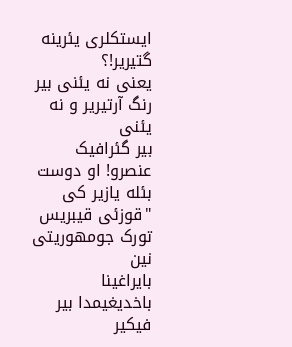ایستکلری یئرینه گتیریر!؟
یعنی نه یئنی بیر رنگ آرتیریر و نه یئنی
بیر گئرافیک عنصرو! او دوست بئله یازیر کی
"قوزئی قیبریس تورک جومهوریتی نین
بایراغینا باخدیغیمدا بیر فیکیر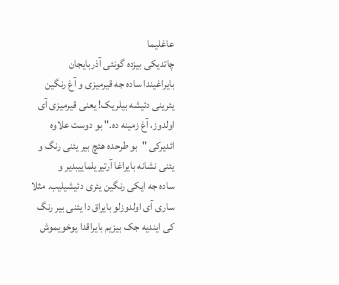عاغلیما
چاتدیکی بیزده گونئی آذربایجان
بایراغیندا ساده جه قیرمیزی و آغ رنگین
یئرینی دئیشه بیلریک! یعنی قیرمیزی آی
اولدوز، آغ زمینه ده." بو دوست علاوه
ائدیرکی "بو طرحده هئچ بیر یئنی رنگ و
یئنی نشانه بایراغا آرتیریلماییبدیر و
ساده جه ایکی رنگین یئری دئیشیلیب. مثلا
ساری آی اولدوزلو بایراق دا یئنی بیر رنگ
کی ایندیه جک بیزیم بایراقدا یوخویموش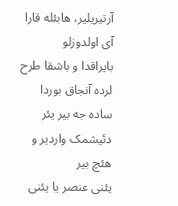آرتیریلیر، هابئله قارا آی اولدوزلو
بایراقدا و باشقا طرح لرده آنجاق بوردا
ساده جه بیر یئر دئیشمک واردیر و هئچ بیر
یئنی عنصر یا یئنی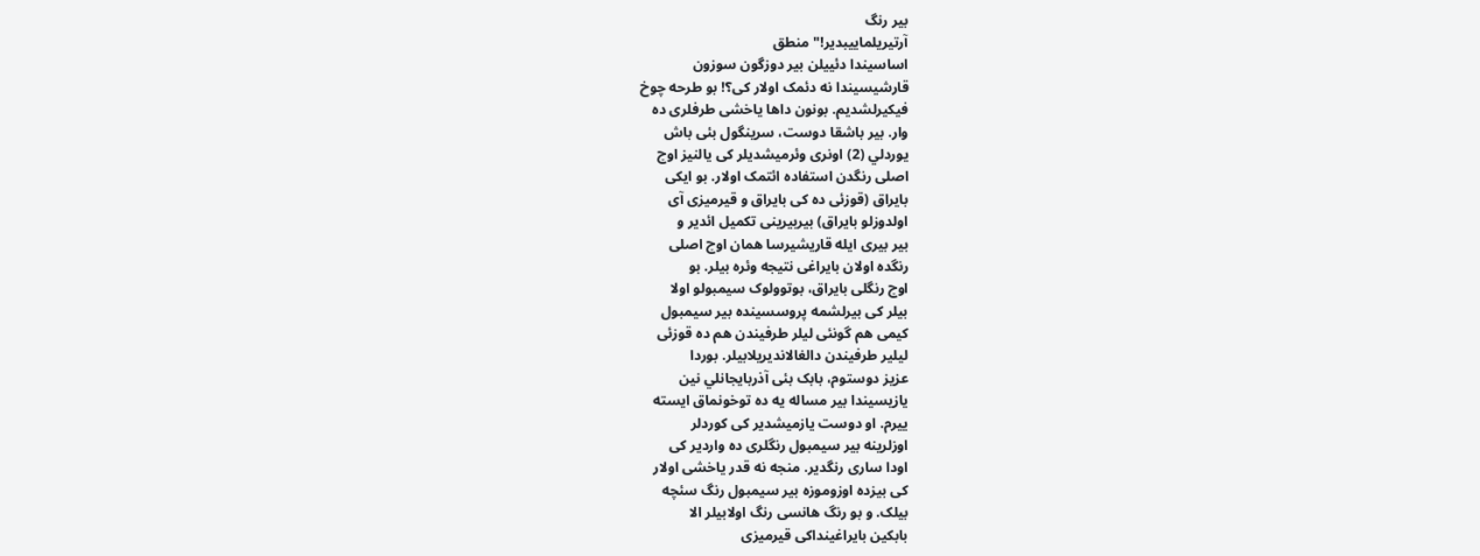بیر رنگ
آرتیریلماییبدیر!" منطق
اساسیندا دئییلن بیر دوزگون سوزون
قارشیسیندا نه دئمک اولار کی؟! بو طرحه چوخ
فیکیرلشدیم. بونون داها یاخشی طرفلری ده
وار. بیر باشقا دوست، سرينگول بئی باش
یوردلي (2) اونری وئرمیشدیلر کی یالنیز اوچ
اصلی رنگدن استفاده ائتمک اولار. بو ایکی
بایراق (قوزئی ده کی بایراق و قیرمیزی آی
اولدوزلو بایراق) بیربیرینی تکمیل ائدیر و
بیر بیری ایله قاریشیرسا همان اوچ اصلی
رنگده اولان بایراغی نتیجه وئره بیلر. بو
اوچ رنگلی بایراق، بوتوولوک سیمبولو اولا
بیلر کی بیرلشمه پروسسینده بیر سیمبول
کیمی هم گونئی لیلر طرفیندن هم ده قوزئی
لیلیر طرفیندن دالغالاندیریلابیلر. بوردا
عزیز دوستوم، بابک بئی آذربايجانلي نین
یازیسیندا بیر مساله یه ده توخونماق ایسته
ییرم. او دوست یازمیشدیر کی کوردلر
اوزلرینه بیر سیمبول رنگلری ده واردیر کی
اودا ساری رنگدیر. منجه نه قدر یاخشی اولار
کی بیزده اوزوموزه بیر سیمبول رنگ سئچه
بیلک. و بو رنگ هانسی رنگ اولابیلر الا
بابکین بایراغینداکی قیرمیزی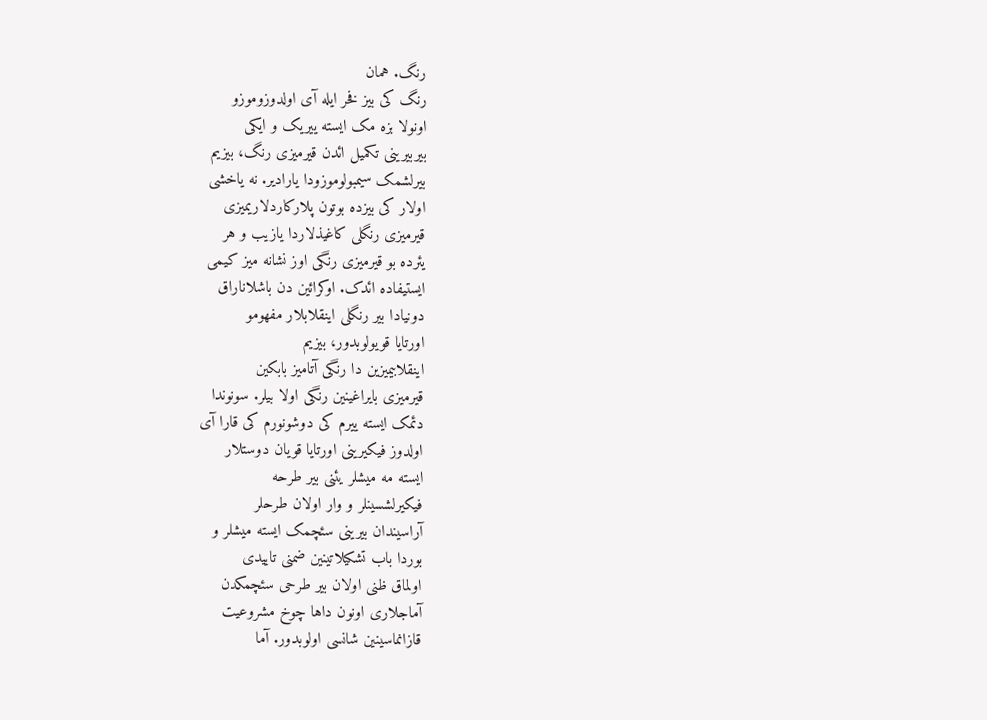رنگ. همان
رنگ کی بیز فخر ایله آی اولدوزوموزو
اونولا بزه مک ایسته ییریک و ایکی
بیربیرینی تکمیل ائدن قیرمیزی رنگ، بیزیم
بیرلشمک سیمبولوموزودا یارادیر. نه یاخشی
اولار کی بیزده بوتون پلارکاردلاریمیزی
قیرمیزی رنگلی کاغیذلاردا یازیب و هر
یئرده بو قیرمیزی رنگی اوز نشانه میز کیمی
ایستیفاده ائدک. اوکرائین دن باشلاناراق
دونیادا بیر رنگلی اینقلابلار مفهومو
اورتایا قویولوبدور، بیزیم
اینقلابیمیزین دا رنگی آتامیز بابکین
قیرمیزی بایراغینین رنگی اولا بیلر. سونوندا
دئمک ایسته ییرم کی دوشونورم کی قارا آی
اولدوز فیکیرینی اورتایا قویان دوستلار
ایسته مه میشلر یئنی بیر طرحه
فیکیرلشسینلر و وار اولان طرحلر
آراسیندان بیرینی سئچمک ایسته میشلر و
بوردا باب تشکیلاتینین ضمنی تاییدی
اولماق ظنی اولان بیر طرحی سئچمکدن
آماجلاری اونون داها چوخ مشروعیت
قازانماسینین شانسی اولوبدور. آما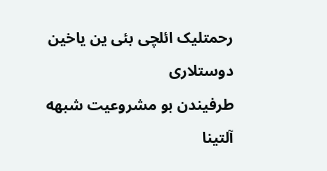رحمتلیک ائلچی بئی ین یاخین دوستلاری
طرفیندن بو مشروعیت شبهه آلتینا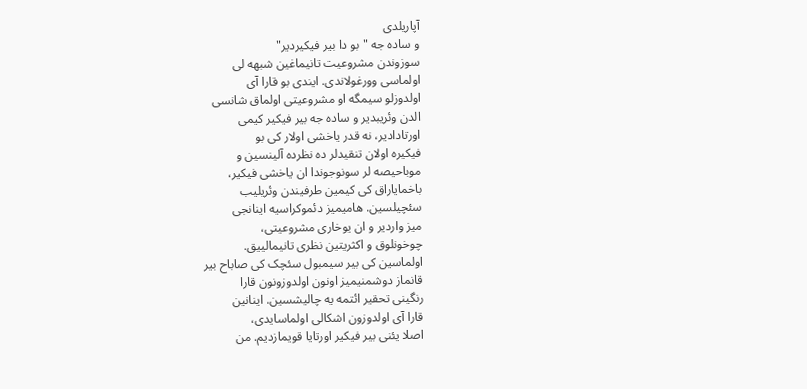آپاریلدی
و ساده جه "بو دا بير فيکيردير"
سوزوندن مشروعیت تانیماغین شبهه لی
اولماسی وورغولاندی. ایندی بو قارا آی
اولدوزلو سیمگه او مشروعیتی اولماق شانسی
الدن وئریبدیر و ساده جه بیر فیکیر کیمی
اورتادادیر، نه قدر یاخشی اولار کی بو
فیکیره اولان تنقیدلر ده نظرده آلینسین و
موباحیصه لر سونوجوندا ان یاخشی فیکیر،
باخمایاراق کی کیمین طرفیندن وئریلیب
سئچیلسین. هامیمیز دئموکراسیه اینانجی
میز واردیر و ان یوخاری مشروعیتی،
چوخونلوق و اکثریتین نظری تانیمالییق.
اولماسین کی بیر سیمبول سئچک کی صاباح بیر
قانماز دوشمنیمیز اونون اولدوزونون قارا
رنگینی تحقیر ائتمه یه چالیشسین. اینانین
قارا آی اولدوزون اشکالی اولماسایدی،
اصلا یئنی بیر فیکیر اورتایا قویمازدیم. من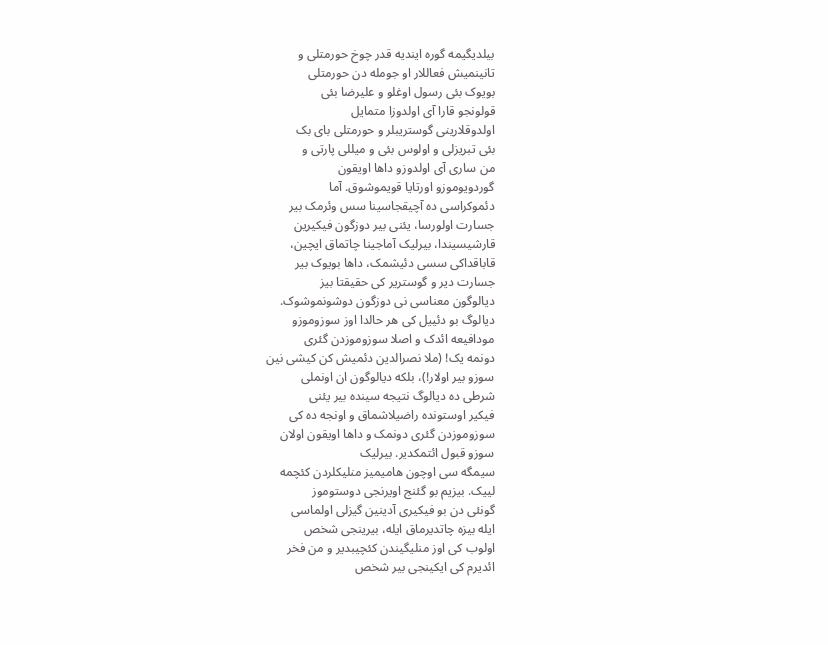بیلدیگیمه گوره ایندیه قدر چوخ حورمتلی و
تانینمیش فعاللار او جومله دن حورمتلی
بویوک بئی رسول اوغلو و علیرضا بئی
قولونجو قارا آی اولدوزا متمایل
اولدوقلارینی گوستریبلر و حورمتلی بای بک
بئی تبریزلی و اولوس بئی و میللی پارتی و
من ساری آی اولدوزو داها اویقون
گوردویوموزو اورتایا قویموشوق. آما
دئموکراسی ده آچیقجاسینا سس وئرمک بیر
جسارت اولورسا، یئنی بیر دوزگون فیکیرین
قارشیسیندا، بیرلیک آماجینا چاتماق ایچین،
قاباقداکی سسی دئیشمک، داها بویوک بیر
جسارت دیر و گوستریر کی حقیقتا بیز
دیالوگون معناسی نی دوزگون دوشونموشوک.
دیالوگ بو دئییل کی هر حالدا اوز سوزوموزو
مودافیعه ائدک و اصلا سوزوموزدن گئری
دونمه یک! (ملا نصرالدین دئمیش کن کیشی نین
سوزو بیر اولار!)، بلکه دیالوگون ان اونملی
شرطی ده دیالوگ نتیجه سینده بیر یئنی
فیکیر اوستونده راضیلاشماق و اونجه ده کی
سوزوموزدن گئری دونمک و داها اویقون اولان
سوزو قبول ائتمکدیر. بیرلیک
سیمگه سی اوچون هامیمیز منلیکلردن کئچمه
لییک. بیزیم بو گئنج اویرنجی دوستوموز
گونئی دن بو فیکیری آدینین گیزلی اولماسی
ایله بیزه چاتدیرماق ایله، بیرینجی شخص
اولوب کی اوز منلیگیندن کئچیبدیر و من فخر
ائدیرم کی ایکینجی بیر شخص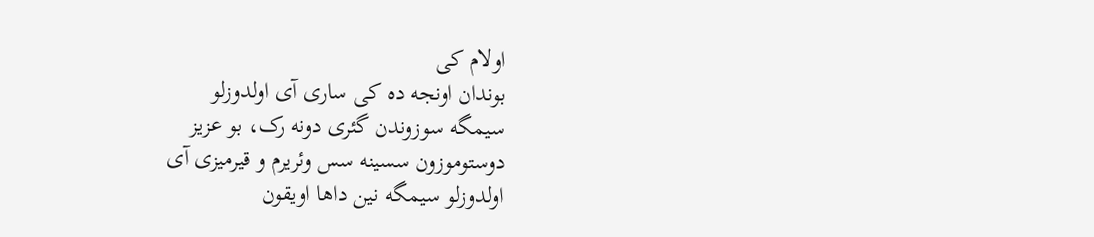اولام کی
بوندان اونجه ده کی ساری آی اولدوزلو
سیمگه سوزوندن گئری دونه رک، بو عزیز
دوستوموزون سسینه سس وئریرم و قیرمیزی آی
اولدوزلو سیمگه نین داها اویقون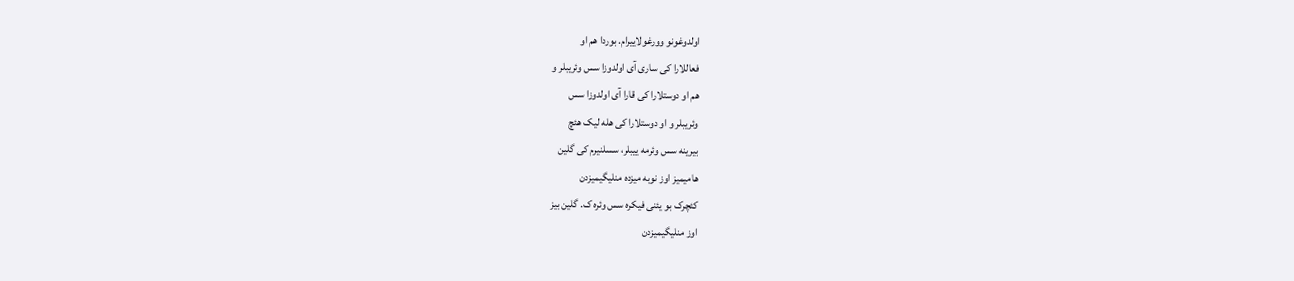اولدوغونو وورغولاییرام. بوردا هم او
فعاللارا کی ساری آی اولدوزا سس وئریبلر و
هم او دوستلارا کی قارا آی اولدوزا سس
وئریبلر و او دوستلارا کی هله لیک هئچ
بیرینه سس وئرمه ییبلر، سسلنیرم کی گلین
هامیمیز اوز نوبه میزده منلیگیمیزدن
کئچرک بو یئنی فیکره سس وئره ک. گلین بیز
اوز منلیگیمیزدن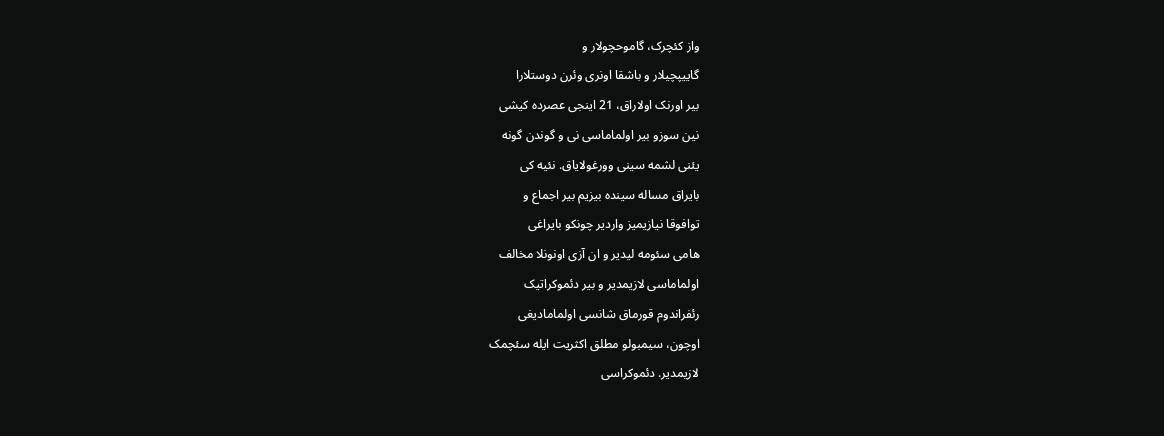واز کئچرک، گاموحچولار و
گاییپچیلار و باشقا اونری وئرن دوستلارا
بیر اورنک اولاراق، 21 اینجی عصرده کیشی
نین سوزو بیر اولماماسی نی و گوندن گونه
یئنی لشمه سینی وورغولایاق. نئیه کی
بایراق مساله سینده بیزیم بیر اجماع و
توافوقا نیازیمیز واردیر چونکو بایراغی
هامی سئومه لیدیر و ان آزی اونونلا مخالف
اولماماسی لازیمدیر و بیر دئموکراتیک
رئفراندوم قورماق شانسی اولمامادیغی
اوچون، سیمبولو مطلق اکثریت ایله سئچمک
لازیمدیر. دئموکراسی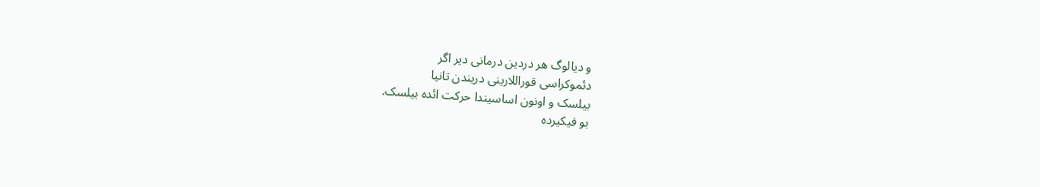و دیالوگ هر دردین درمانی دیر اگر
دئموکراسی قوراللارینی دریندن تانیا
بیلسک و اونون اساسیندا حرکت ائده بیلسک.
بو فیکیرده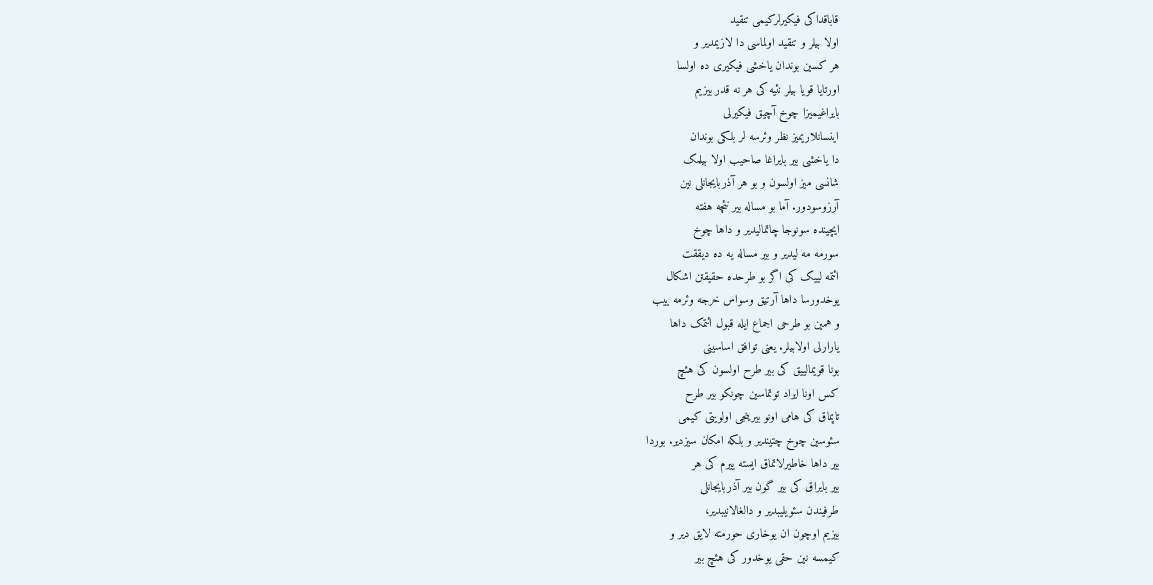قاباقداکی فیکیرلرکیمی تنقید
اولا بیلر و تنقید اولماسی دا لازیمدیر و
هر کسین بوندان یاخشی فیکیری ده اولسا
اورتایا قویا بیلر نئیه کی هر نه قدر بیزیم
بایراغیمیزا چوخ آچیق فیکیرلی
اینسانلاریمیز نظر وئرسه لر بلکی بوندان
دا یاخشی بیر بایراغا صاحیب اولا بیلمک
شانسی میز اولسون و بو هر آذربایجانلی نین
آرزوسودور. آما بو مساله بیر نئچه هفته
ایچینده سونوجا چاتمالیدیر و داها چوخ
سورمه مه لیدیر و بیر مساله یه ده دیققت
ائتمه لییک کی اگر بو طرحده حقیقتن اشکال
یوخدورسا داها آرتیق وسواس خرجه وئرمه ییب
و همین بو طرحی اجماع ایله قبول ائتمک داها
یارارلی اولابیلر. یعنی توافق اساسینی
بونا قویمالییق کی بیر طرح اولسون کی هئچ
کس اونا ایراد توتماسین چونکو بیر طرح
تاپماق کی هامی اونو بیرینجی اولویتی کیمی
سئوسین چوخ چتیندیر و بلکه امکان سیزدیر. بوردا
بیر داها خاطیرلاتماق ایسته ییرم کی هر
بیر بایراق کی بیر گون بیر آذربایجانلی
طرفیندن سئویلیبدیر و دالغالانیبدیر،
بیزیم اوچون ان یوخاری حورمته لایق دیر و
کیمسه نین حقی یوخدور کی هئچ بیر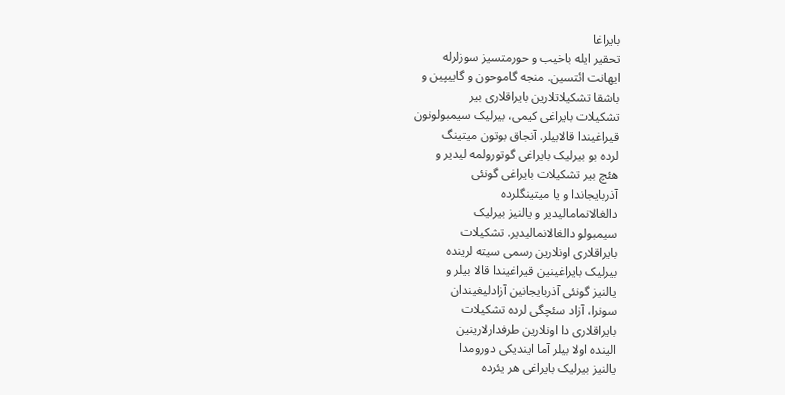بایراغا
تحقیر ایله باخیب و حورمتسیز سوزلرله
ایهانت ائتسین. منجه گاموحون و گاییپین و
باشقا تشکیلاتلارین بایراقلاری بیر
تشکیلات بایراغی کیمی، بیرلیک سیمبولونون
قیراغیندا قالابیلر. آنجاق بوتون میتینگ
لرده بو بیرلیک بایراغی گوتورولمه لیدیر و
هئچ بیر تشکیلات بایراغی گونئی
آذربایجاندا و یا میتینگلرده
دالغالانمامالیدیر و یالنیز بیرلیک
سیمبولو دالغالانمالیدیر. تشکیلات
بایراقلاری اونلارین رسمی سیته لرینده
بیرلیک بایراغینین قیراغیندا قالا بیلر و
یالنیز گونئی آذربایجانین آزادلیغیندان
سونرا، آزاد سئچگی لرده تشکیلات
بایراقلاری دا اونلارین طرفدارلارینین
الینده اولا بیلر آما ایندیکی دورومدا
یالنیز بیرلیک بایراغی هر یئرده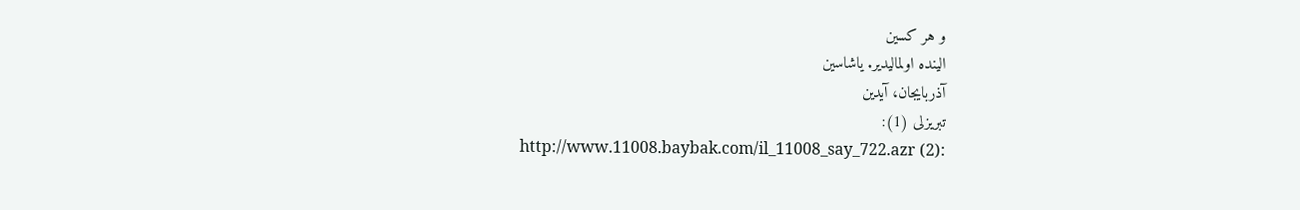و هر کسین
الینده اولمالیدیر. یاشاسین
آذربایجان، آیدین
تبریزلی (1):
http://www.11008.baybak.com/il_11008_say_722.azr (2):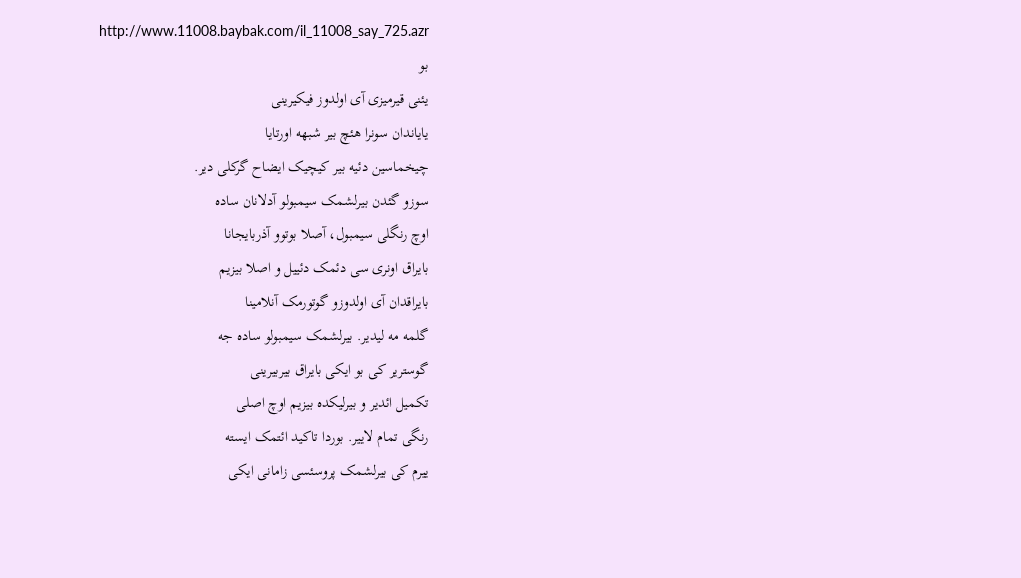http://www.11008.baybak.com/il_11008_say_725.azr
بو
یئنی قیرمیزی آی اولدوز فیکیرینی
یایاندان سونرا هئچ بیر شبهه اورتایا
چیخماسین دئیه بیر کیچیک ایضاح گرکلی دیر.
سوزو گئدن بیرلشمک سیمبولو آدلانان ساده
اوچ رنگلی سیمبول، آصلا بوتوو آذربایجانا
بایراق اونری سی دئمک دئییل و اصلا بیزیم
بایراقدان آی اولدوزو گوتورمک آنلامینا
گلمه مه لیدیر. بیرلشمک سیمبولو ساده جه
گوستریر کی بو ایکی بایراق بیربیرینی
تکمیل ائدیر و بیرلیکده بیزیم اوچ اصلی
رنگی تمام لاییر. بوردا تاکید ائتمک ایسته
ییرم کی بیرلشمک پروسئسی زامانی ایکی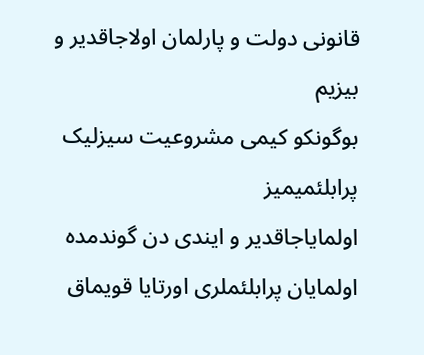قانونی دولت و پارلمان اولاجاقدیر و بیزیم
بوگونکو کیمی مشروعیت سیزلیک پرابلئمیمیز
اولمایاجاقدیر و ایندی دن گوندمده
اولمایان پرابلئملری اورتایا قویماق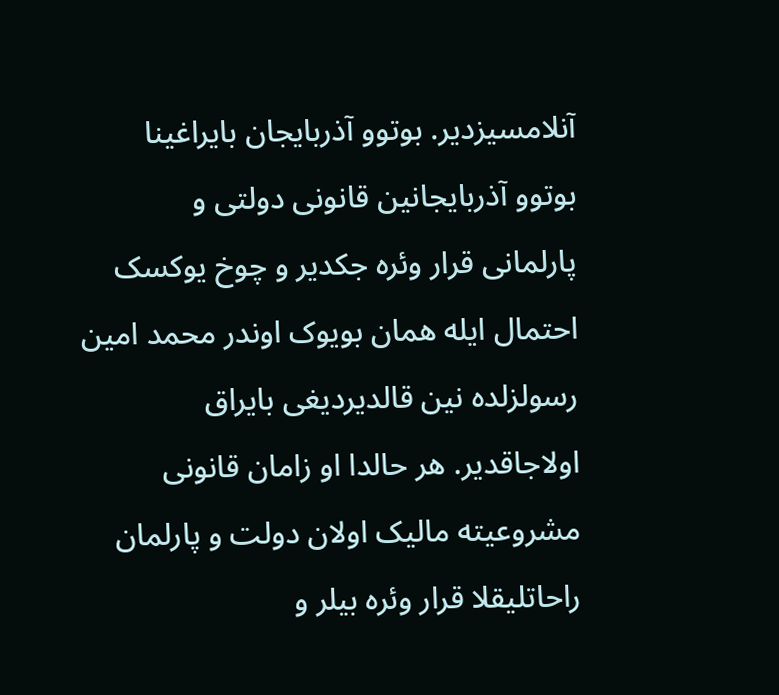آنلامسیزدیر. بوتوو آذربایجان بایراغینا
بوتوو آذربایجانین قانونی دولتی و
پارلمانی قرار وئره جکدیر و چوخ یوکسک
احتمال ایله همان بویوک اوندر محمد امین
رسولزلده نین قالدیردیغی بایراق
اولاجاقدیر. هر حالدا او زامان قانونی
مشروعیته مالیک اولان دولت و پارلمان
راحاتلیقلا قرار وئره بیلر و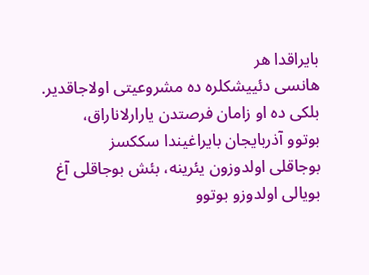بایراقدا هر
هانسی دئییشکلره ده مشروعیتی اولاجاقدیر.
بلکی ده او زامان فرصتدن یارارلاناراق،
بوتوو آذربایجان بایراغیندا سککسز
بوجاقلی اولدوزون یئرینه، بئش بوجاقلی آغ
بویالی اولدوزو بوتوو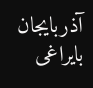آذربایجان بایراغی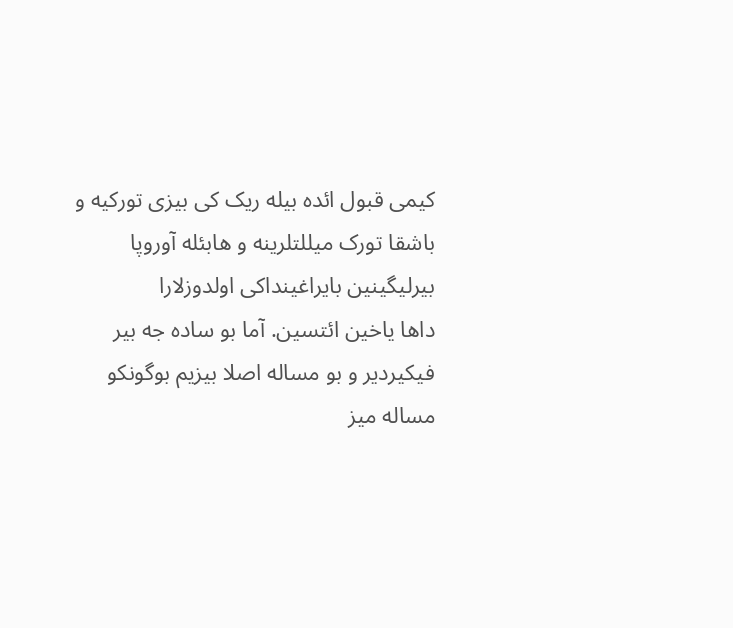کیمی قبول ائده بیله ریک کی بیزی تورکیه و
باشقا تورک میللتلرینه و هابئله آوروپا
بیرلیگینین بایراغینداکی اولدوزلارا
داها یاخین ائتسین. آما بو ساده جه بیر
فیکیردیر و بو مساله اصلا بیزیم بوگونکو
مساله میز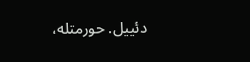دئییل. حورمتله،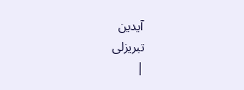آیدین
تبریزلی
|